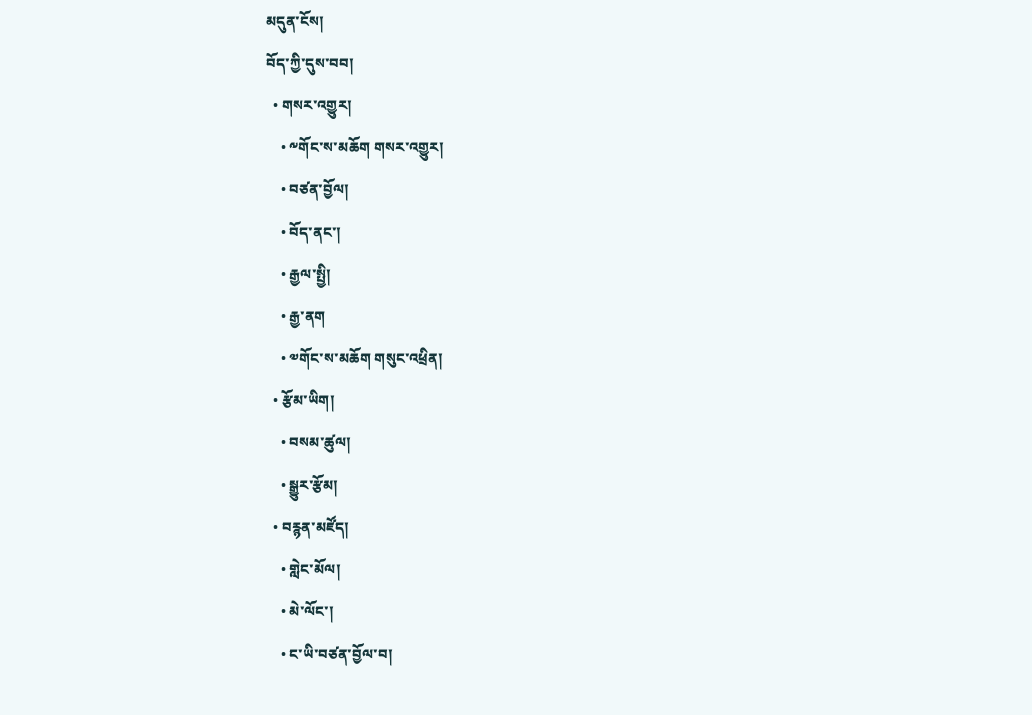མདུན་ངོས།
བོད་ཀྱི་དུས་བབ།
  • གསར་འགྱུར།
    • ༸གོང་ས་མཆོག གསར་འགྱུར།
    • བཙན་བྱོལ།
    • བོད་ནང་།
    • རྒྱལ་སྤྱི།
    • རྒྱ་ནག
    • ༧གོང་ས་མཆོག གསུང་འཕྲིན།
  • རྩོམ་ཡིག།
    • བསམ་ཚུལ།
    • སྒྱུར་རྩོམ།
  • བརྙན་མཛོད།
    • གླེང་མོལ།
    • མེ་ལོང་།
    • ང་ཡི་བཙན་བྱོལ་བ།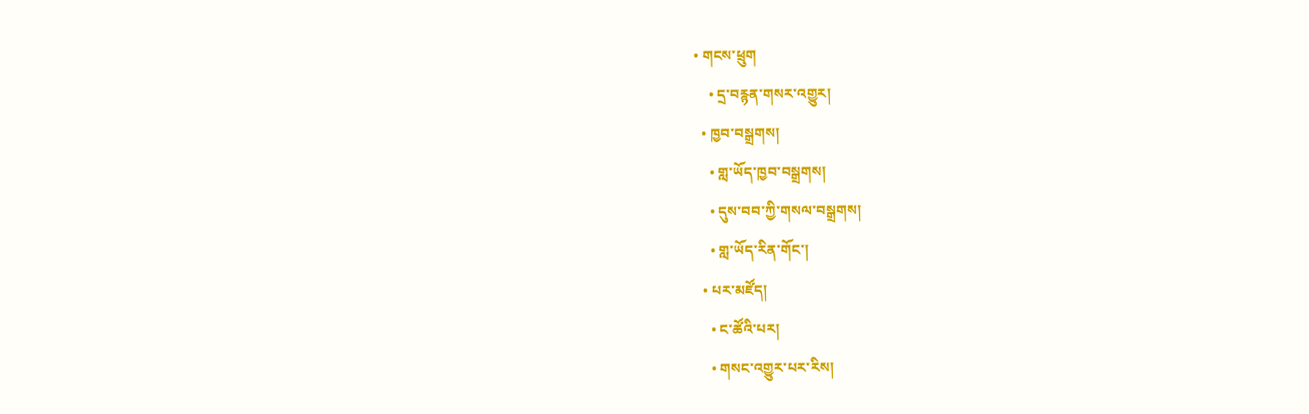• གངས་ཕྲུག
    • དྲ་བརྙན་གསར་འགྱུར།
  • ཁྱབ་བསྒྲགས།
    • གླ་ཡོད་ཁྱབ་བསྒྲགས།
    • དུས་བབ་ཀྱི་གསལ་བསྒྲགས།
    • གླ་ཡོད་རིན་གོང་།
  • པར་མཛོད།
    • ང་ཚོའི་པར།
    • གསང་འགྱུར་པར་རིས།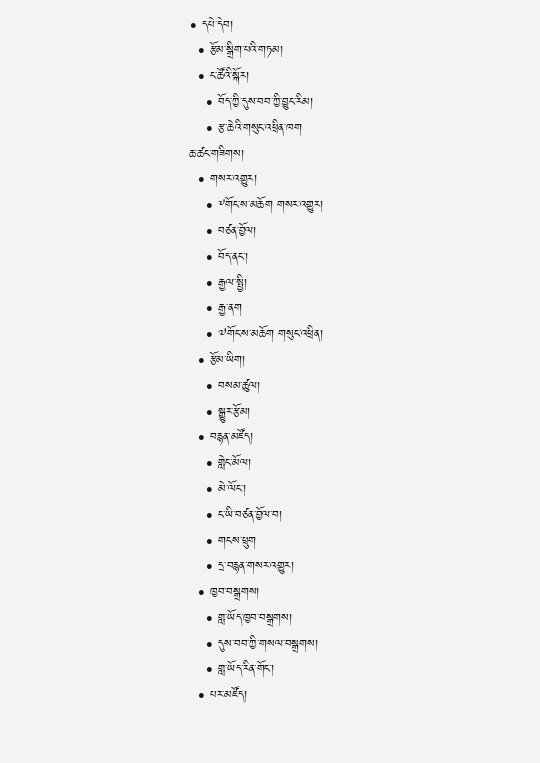• དཔེ་དེབ།
  • རྩོམ་སྒྲིག་པའི་གཏམ།
  • ང་ཚོའི་སྐོར།
    • བོད་ཀྱི་དུས་བབ་ཀྱི་བྱུང་རིམ།
    • རྩ་ཆེའི་གསུང་འཕྲིན་ཁག
ཆ་ཚང་གཟིགས།
  • གསར་འགྱུར།
    • ༸གོང་ས་མཆོག གསར་འགྱུར།
    • བཙན་བྱོལ།
    • བོད་ནང་།
    • རྒྱལ་སྤྱི།
    • རྒྱ་ནག
    • ༧གོང་ས་མཆོག གསུང་འཕྲིན།
  • རྩོམ་ཡིག།
    • བསམ་ཚུལ།
    • སྒྱུར་རྩོམ།
  • བརྙན་མཛོད།
    • གླེང་མོལ།
    • མེ་ལོང་།
    • ང་ཡི་བཙན་བྱོལ་བ།
    • གངས་ཕྲུག
    • དྲ་བརྙན་གསར་འགྱུར།
  • ཁྱབ་བསྒྲགས།
    • གླ་ཡོད་ཁྱབ་བསྒྲགས།
    • དུས་བབ་ཀྱི་གསལ་བསྒྲགས།
    • གླ་ཡོད་རིན་གོང་།
  • པར་མཛོད།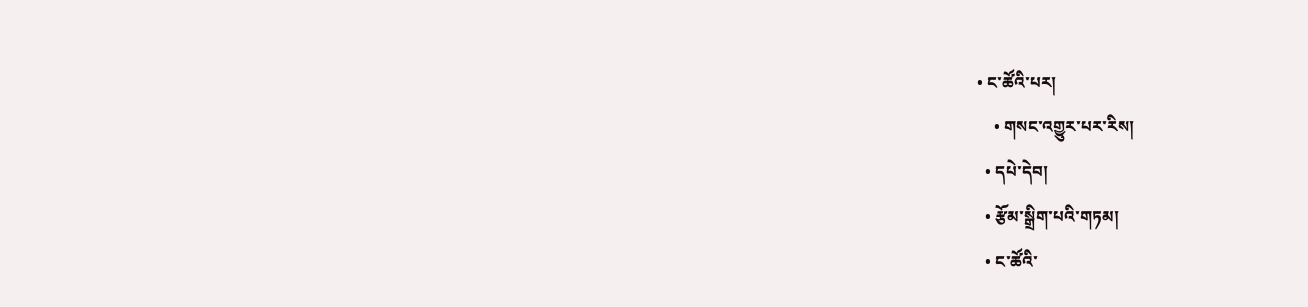• ང་ཚོའི་པར།
    • གསང་འགྱུར་པར་རིས།
  • དཔེ་དེབ།
  • རྩོམ་སྒྲིག་པའི་གཏམ།
  • ང་ཚོའི་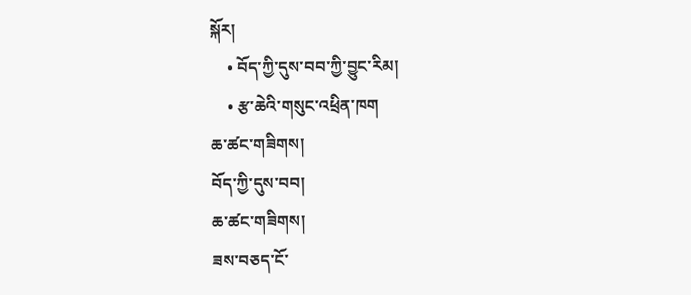སྐོར།
    • བོད་ཀྱི་དུས་བབ་ཀྱི་བྱུང་རིམ།
    • རྩ་ཆེའི་གསུང་འཕྲིན་ཁག
ཆ་ཚང་གཟིགས།
བོད་ཀྱི་དུས་བབ།
ཆ་ཚང་གཟིགས།
ཟས་བཅད་ངོ་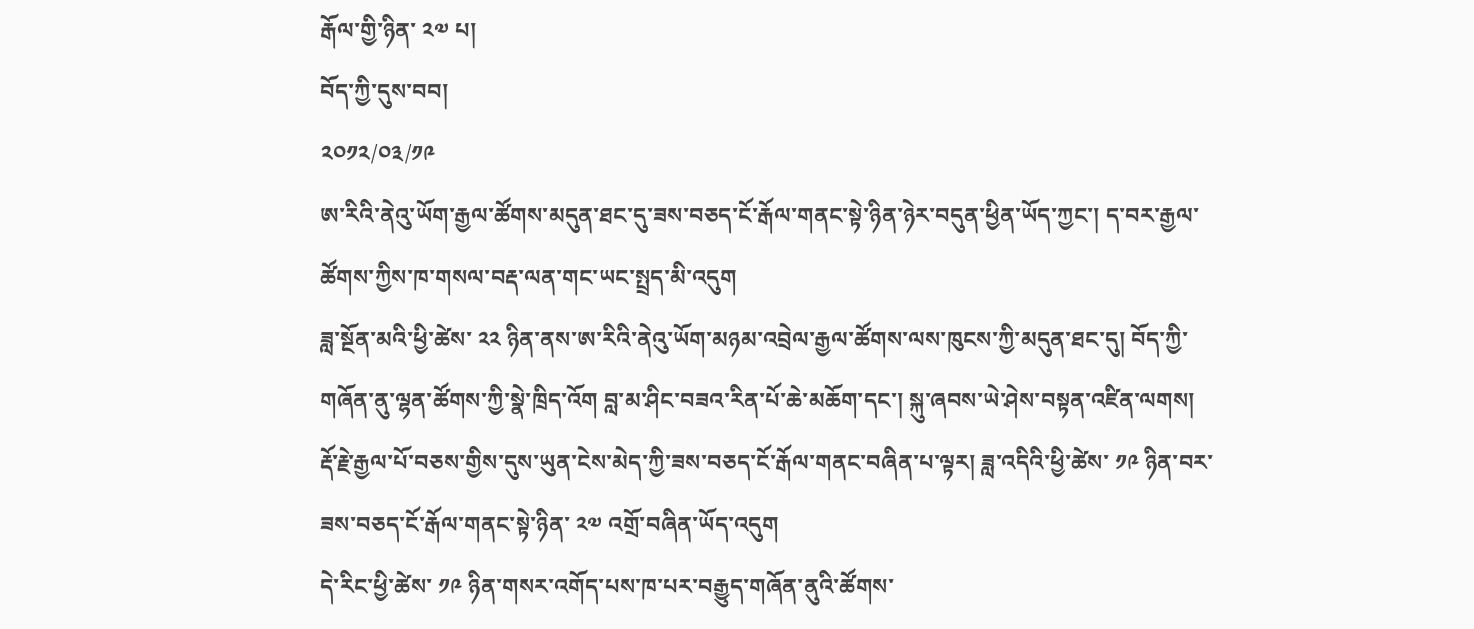རྒོལ་གྱི་ཉིན་ ༢༧ པ།
བོད་ཀྱི་དུས་བབ།
༢༠༡༢/༠༣/༡༩
ཨ་རིའི་ནེའུ་ཡོག་རྒྱལ་ཚོགས་མདུན་ཐང་དུ་ཟས་བཅད་ངོ་རྒོལ་གནང་སྟེ་ཉིན་ཉེར་བདུན་ཕྱིན་ཡོད་ཀྱང་། ད་བར་རྒྱལ་ཚོགས་ཀྱིས་ཁ་གསལ་བརྡ་ལན་གང་ཡང་སྤྲད་མི་འདུག
ཟླ་སྔོན་མའི་ཕྱི་ཚེས་ ༢༢ ཉིན་ནས་ཨ་རིའི་ནེའུ་ཡོག་མཉམ་འབྲེལ་རྒྱལ་ཚོགས་ལས་ཁུངས་ཀྱི་མདུན་ཐང་དུ། བོད་ཀྱི་གཞོན་ནུ་ལྷན་ཚོགས་ཀྱི་སྣེ་ཁྲིད་འོག བླ་མ་ཤིང་བཟའ་རིན་པོ་ཆེ་མཆོག་དང་། སྐུ་ཞབས་ཡེ་ཤེས་བསྟན་འཛིན་ལགས། རྡོ་རྗེ་རྒྱལ་པོ་བཅས་གྱིས་དུས་ཡུན་ངེས་མེད་ཀྱི་ཟས་བཅད་ངོ་རྒོལ་གནང་བཞིན་པ་ལྟར། ཟླ་འདིའི་ཕྱི་ཚེས་ ༡༩ ཉིན་བར་ཟས་བཅད་ངོ་རྒོལ་གནང་སྟེ་ཉིན་ ༢༧ འགྲོ་བཞིན་ཡོད་འདུག
དེ་རིང་ཕྱི་ཚེས་ ༡༩ ཉིན་གསར་འགོད་པས་ཁ་པར་བརྒྱུད་གཞོན་ནུའི་ཚོགས་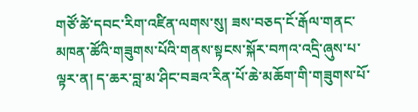གཙོ་ཚེ་དབང་རིག་འཛིན་ལགས་སུ། ཟས་བཅད་ངོ་རྒོལ་གནང་མཁན་ཚོའི་གཟུགས་པོའི་གནས་སྟངས་སྐོར་བཀའ་འདྲི་ཞུས་པ་ལྟར་ན། ད་ཆར་བླ་མ་ཤིང་བཟའ་རིན་པོ་ཆེ་མཆོག་གི་གཟུགས་པོ་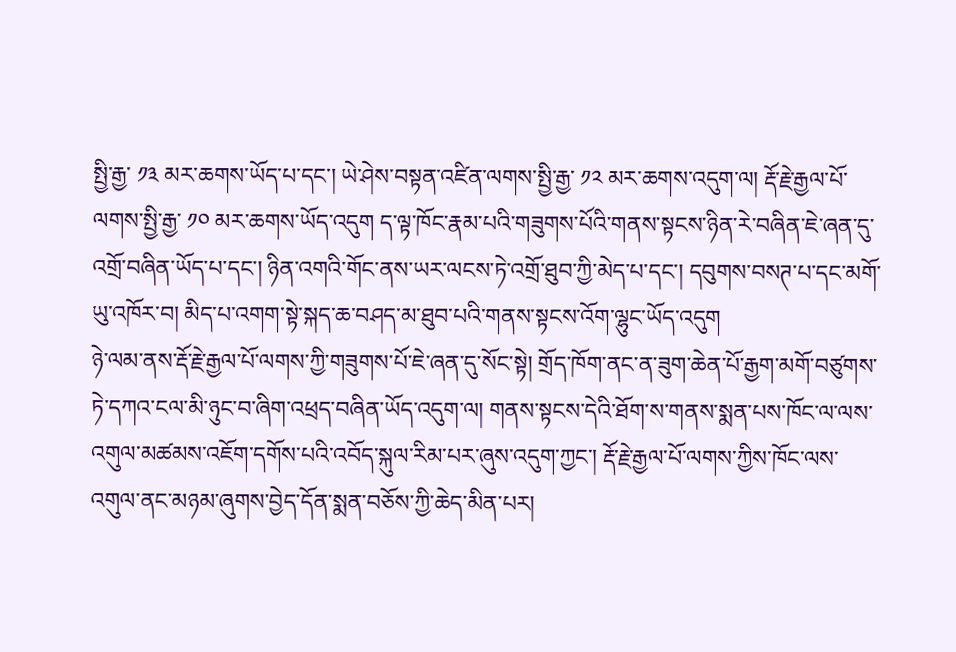སྤྱི་རྒྱ་ ༡༣ མར་ཆགས་ཡོད་པ་དང་། ཡེ་ཤེས་བསྟན་འཛིན་ལགས་སྤྱི་རྒྱ་ ༡༢ མར་ཆགས་འདུག་ལ། རྡོ་རྗེ་རྒྱལ་པོ་ལགས་སྤྱི་རྒྱ་ ༡༠ མར་ཆགས་ཡོད་འདུག ད་ལྟ་ཁོང་རྣམ་པའི་གཟུགས་པོའི་གནས་སྟངས་ཉིན་རེ་བཞིན་ཇེ་ཞན་དུ་འགྲོ་བཞིན་ཡོད་པ་དང་། ཉིན་འགའི་གོང་ནས་ཡར་ལངས་ཏེ་འགྲོ་ཐུབ་ཀྱི་མེད་པ་དང་། དབུགས་བསཊ་པ་དང་མགོ་ཡུ་འཁོར་བ། མིད་པ་འགག་སྟེ་སྐད་ཆ་བཤད་མ་ཐུབ་པའི་གནས་སྟངས་འོག་ལྷུང་ཡོད་འདུག
ཉེ་ལམ་ནས་རྡོ་རྗེ་རྒྱལ་པོ་ལགས་ཀྱི་གཟུགས་པོ་ཇེ་ཞན་དུ་སོང་སྟེ། གྲོད་ཁོག་ནང་ན་ཟུག་ཆེན་པོ་རྒྱག་མགོ་བཙུགས་ཏེ་དཀའ་ངལ་མི་ཉུང་བ་ཞིག་འཕྲད་བཞིན་ཡོད་འདུག་ལ། གནས་སྟངས་དེའི་ཐོག་ས་གནས་སྨན་པས་ཁོང་ལ་ལས་འགུལ་མཚམས་འཇོག་དགོས་པའི་འབོད་སྐུལ་རིམ་པར་ཞུས་འདུག་ཀྱང་། རྡོ་རྗེ་རྒྱལ་པོ་ལགས་ཀྱིས་ཁོང་ལས་འགུལ་ནང་མཉམ་ཞུགས་བྱེད་དོན་སྨན་བཅོས་ཀྱི་ཆེད་མིན་པར།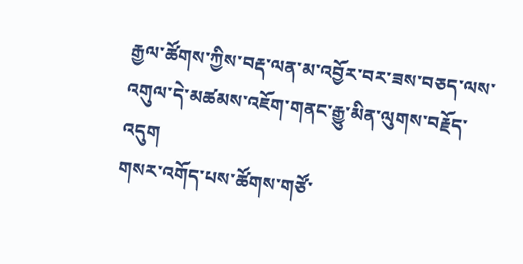རྒྱལ་ཚོགས་ཀྱིས་བརྡ་ལན་མ་འབྱོར་བར་ཟས་བཅད་ལས་འགུལ་དེ་མཚམས་འཇོག་གནང་རྒྱུ་མིན་ལུགས་བརྗོད་འདུག
གསར་འགོད་པས་ཚོགས་གཙོ་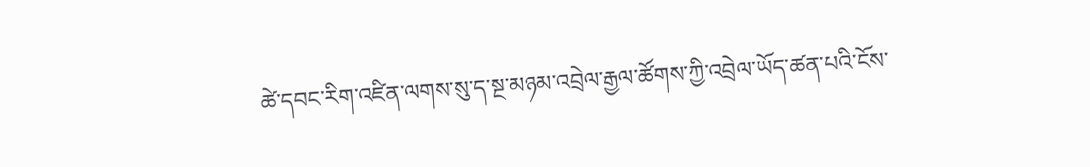ཚེ་དབང་རིག་འཛིན་ལགས་སུ་ད་སྔ་མཉམ་འབྲེལ་རྒྱལ་ཚོགས་ཀྱི་འབྲེལ་ཡོད་ཚན་པའི་ངོས་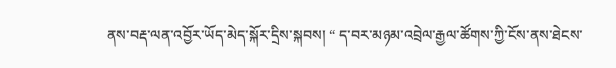ནས་བརྡ་ལན་འབྱོར་ཡོད་མེད་སྐོར་དྲིས་སྐབས། “ ད་བར་མཉམ་འབྲེལ་རྒྱལ་ཚོགས་ཀྱི་ངོས་ནས་ཐེངས་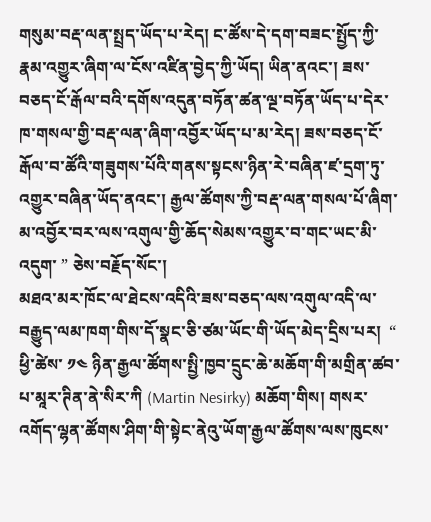གསུམ་བརྡ་ལན་སྤྲད་ཡོད་པ་རེད། ང་ཚོས་དེ་དག་བཟང་སྤྱོད་ཀྱི་རྣམ་འགྱུར་ཞིག་ལ་ངོས་འཛིན་བྱེད་ཀྱི་ཡོད། ཡིན་ནའང་། ཟས་བཅད་ངོ་རྒོལ་བའི་དགོས་འདུན་བཏོན་ཚན་ལྔ་བཏོན་ཡོད་པ་དེར་ཁ་གསལ་གྱི་བརྡ་ལན་ཞིག་འབྱོར་ཡོད་པ་མ་རེད། ཟས་བཅད་ངོ་རྒོལ་བ་ཚོའི་གཟུགས་པོའི་གནས་སྟངས་ཉིན་རེ་བཞིན་ཛ་དྲག་ཏུ་འགྱུར་བཞིན་ཡོད་ནའང་། རྒྱལ་ཚོགས་ཀྱི་བརྡ་ལན་གསལ་པོ་ཞིག་མ་འབྱོར་བར་ལས་འགུལ་གྱི་ཆོད་སེམས་འགྱུར་བ་གང་ཡང་མི་འདུག་ ” ཅེས་བརྗོད་སོང་།
མཐའ་མར་ཁོང་ལ་ཐེངས་འདིའི་ཟས་བཅད་ལས་འགུལ་འདི་ལ་བརྒྱུད་ལམ་ཁག་གིས་དོ་སྣང་ཅི་ཙམ་ཡོང་གི་ཡོད་མེད་དྲིས་པར།  “ ཕྱི་ཚེས་ ༡༤ ཉིན་རྒྱལ་ཚོགས་སྤྱི་ཁྱབ་དྲུང་ཆེ་མཆོག་གི་མགྲིན་ཚབ་པ་མཱར་ཊིན་ནེ་སིར་ཀི (Martin Nesirky) མཆོག་གིས། གསར་འགོད་ལྷན་ཚོགས་ཤིག་གི་སྟེང་ནེའུ་ཡོག་རྒྱལ་ཚོགས་ལས་ཁུངས་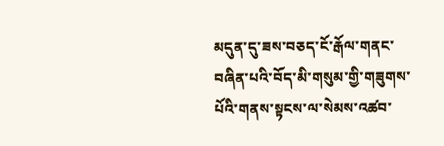མདུན་དུ་ཟས་བཅད་ངོ་རྒོལ་གནང་བཞིན་པའི་བོད་མི་གསུམ་གྱི་གཟུགས་པོའི་གནས་སྟངས་ལ་སེམས་འཚབ་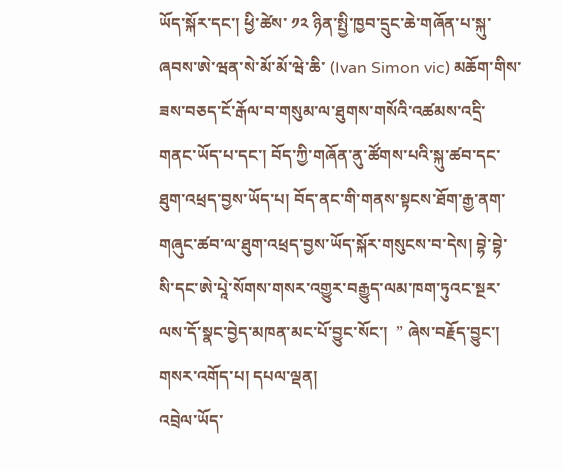ཡོད་སྐོར་དང་། ཕྱི་ཚེས་ ༡༢ ཉིན་སྤྱི་ཁྱབ་དྲུང་ཆེ་གཞོན་པ་སྐུ་ཞབས་ཨེ་ཝན་སེ་མོ་མོ་ཝེ་ཆི་ (Ivan Simon vic) མཆོག་གིས་ཟས་བཅད་ངོ་རྒོལ་བ་གསུམ་ལ་ཐུགས་གསོའི་འཚམས་འདྲི་གནང་ཡོད་པ་དང་། བོད་ཀྱི་གཞོན་ནུ་ཚོགས་པའི་སྐུ་ཚབ་དང་ཐུག་འཕྲད་བྱས་ཡོད་པ། བོད་ནང་གི་གནས་སྟངས་ཐོག་རྒྱ་ནག་གཞུང་ཚབ་ལ་ཐུག་འཕྲད་བྱས་ཡོད་སྐོར་གསུངས་བ་དེས། བྷེ་བྷེ་སི་དང་ཨེ་པཱེ་སོགས་གསར་འགྱུར་བརྒྱུད་ལམ་ཁག་ཏུའང་སྔར་ལས་དོ་སྣང་བྱེད་མཁན་མང་པོ་བྱུང་སོང་།  ” ཞེས་བརྗོད་བྱུང་།
གསར་འགོད་པ། དཔལ་ལྡན།
འབྲེལ་ཡོད་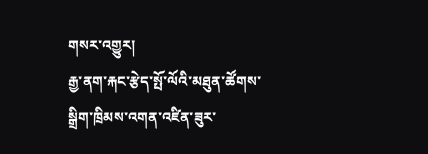གསར་འགྱུར།
རྒྱ་ནག་རྐང་རྩེད་སྤོ་ལོའི་མཐུན་ཚོགས་སྒྲིག་ཁྲིམས་འགན་འཛིན་ཟུར་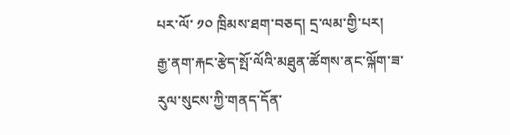པར་ལོ་ ༡༠ ཁྲིམས་ཐག་བཅད། དྲ་ལམ་གྱི་པར།
རྒྱ་ནག་རྐང་རྩེད་སྤོ་ལོའི་མཐུན་ཚོགས་ནང་ལྐོག་ཟ་རུལ་སུངས་ཀྱི་གནད་དོན་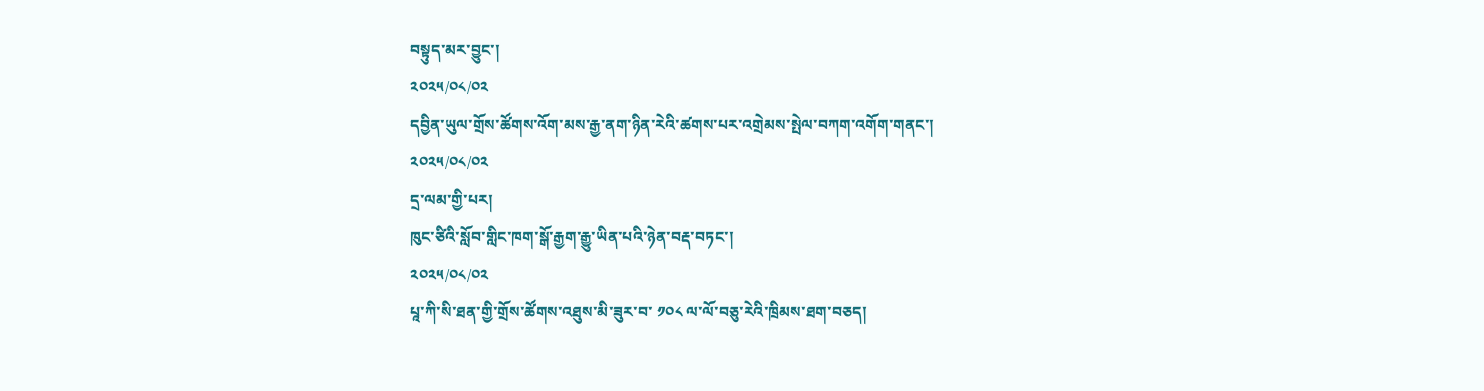བསྟུད་མར་བྱུང་།
༢༠༢༥/༠༨/༠༢
དབྱིན་ཡུལ་གྲོས་ཚོགས་འོག་མས་རྒྱ་ནག་ཉིན་རེའི་ཚགས་པར་འགྲེམས་སྤེལ་བཀག་འགོག་གནང་།
༢༠༢༥/༠༨/༠༢
དྲ་ལམ་གྱི་པར།
ཁུང་ཙིའི་སློབ་གླིང་ཁག་སྒོ་རྒྱག་རྒྱུ་ཡིན་པའི་ཉེན་བརྡ་བཏང་།
༢༠༢༥/༠༨/༠༢
པཱ་ཀི་སི་ཐན་གྱི་གྲོས་ཚོགས་འཐུས་མི་ཟུར་བ་ ༡༠༨ ལ་ལོ་བཅུ་རེའི་ཁྲིམས་ཐག་བཅད།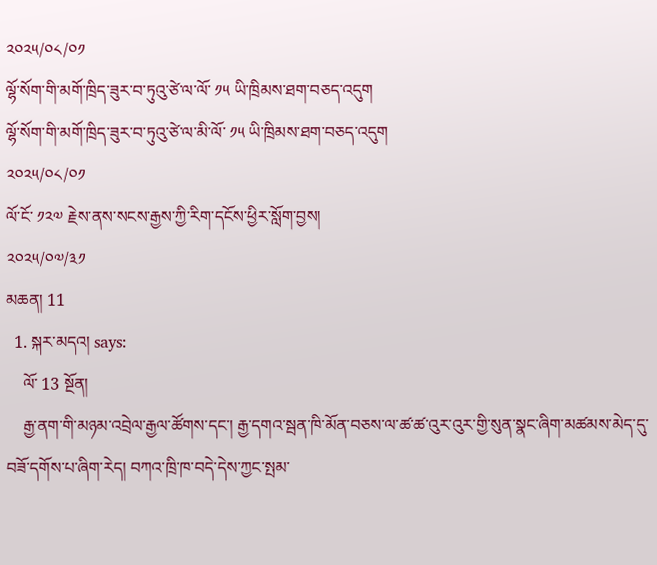༢༠༢༥/༠༨/༠༡
ལྷོ་སོག་གི་མགོ་ཁྲིད་ཟུར་བ་ཏུའུ་ཙེ་ལ་ལོ་ ༡༥ ཡི་ཁྲིམས་ཐག་བཅད་འདུག
ལྷོ་སོག་གི་མགོ་ཁྲིད་ཟུར་བ་ཏུའུ་ཙེ་ལ་མི་ལོ་ ༡༥ ཡི་ཁྲིམས་ཐག་བཅད་འདུག
༢༠༢༥/༠༨/༠༡
ལོ་ངོ་ ༡༢༧ རྗེས་ནས་སངས་རྒྱས་ཀྱི་རིག་དངོས་ཕྱིར་སློག་བྱས།
༢༠༢༥/༠༧/༣༡
མཆན། 11
  1. སྐར་མདའ། says:
    ལོ་ 13 སྔོན།
    རྒྱ་ནག་གི་མཉམ་འབྲེལ་རྒྱལ་ཚོགས་དང་། རྒྱ་དགའ་སྦན་ཁི་མོན་བཅས་ལ་ཚ་ཚ་འུར་འུར་གྱི་སུན་སྣང་ཞིག་མཚམས་མེད་དུ་བཟོ་དགོས་པ་ཞིག་རེད། བཀའ་ཁྲི་ཁ་བདེ་དེས་ཀྱང་སྤམ་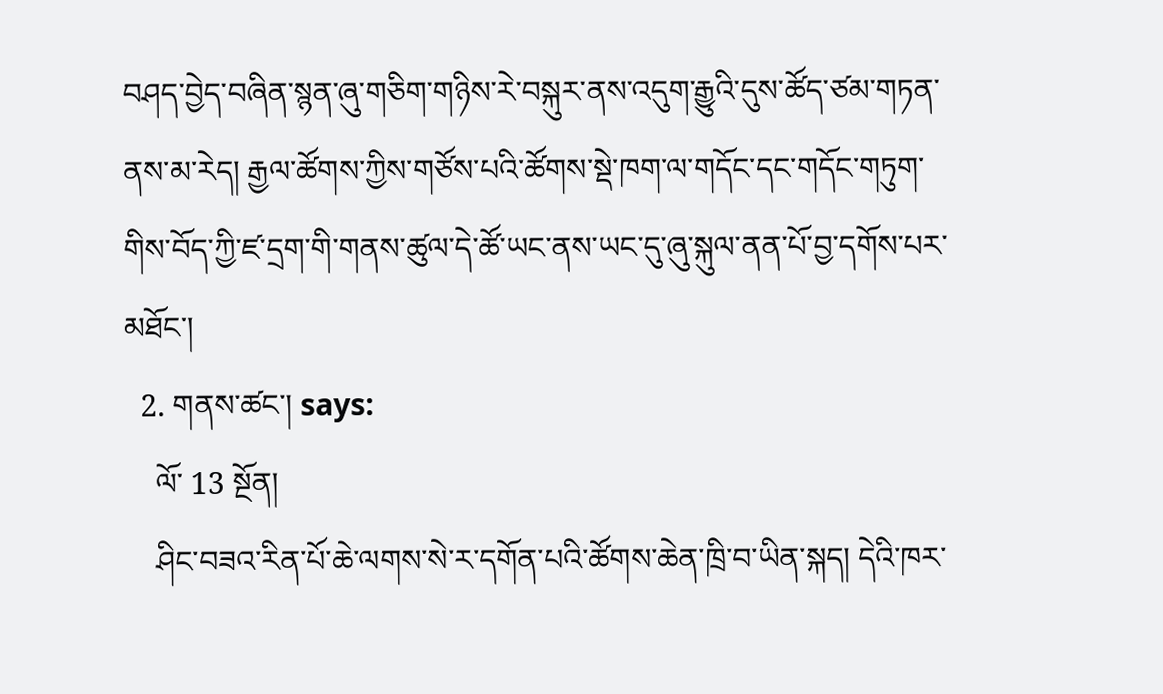བཤད་བྱེད་བཞིན་སྙན་ཞུ་གཅིག་གཉིས་རེ་བསྐུར་ནས་འདུག་རྒྱུའི་དུས་ཚོད་ཙམ་གཏན་ནས་མ་རེད། རྒྱལ་ཚོགས་ཀྱིས་གཙོས་པའི་ཚོགས་སྡེ་ཁག་ལ་གདོང་དང་གདོང་གཏུག་གིས་བོད་ཀྱི་ཛ་དྲག་གི་གནས་ཚུལ་དེ་ཚོ་ཡང་ནས་ཡང་དུ་ཞུ་སྐུལ་ནན་པོ་བྱ་དགོས་པར་མཐོང་།
  2. གནས་ཚང་། says:
    ལོ་ 13 སྔོན།
    ཤིང་བཟའ་རིན་པོ་ཆེ་ལགས་སེ་ར་དགོན་པའི་ཚོགས་ཆེན་ཁྲི་བ་ཡིན་སྐད། དེའི་ཁར་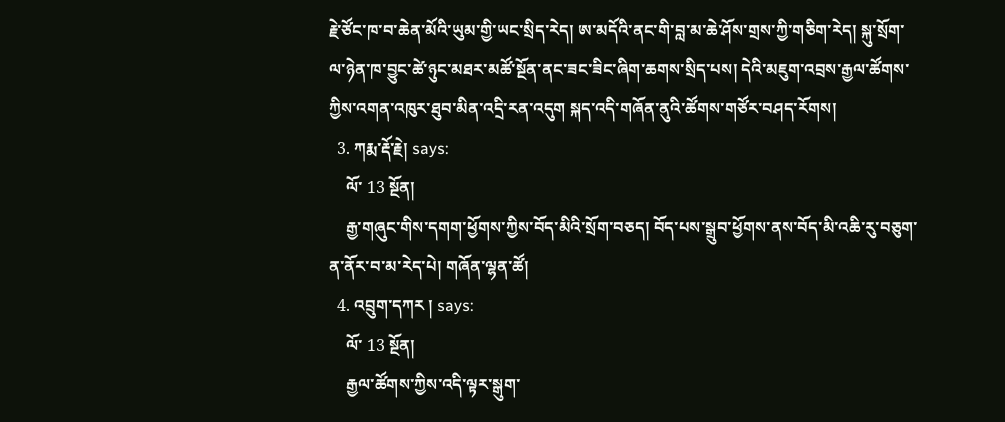རྗེ་ཙོང་ཁ་བ་ཆེན་མོའི་ཡུམ་གྱི་ཡང་སྲིད་རེད། ཨ་མདོའི་ནང་གི་བླ་མ་ཆེ་ཤོས་གྲས་ཀྱི་གཅིག་རེད། སྐུ་སྲོག་ལ་ཉེན་ཁ་བྱུང་ཚེ་ཉུང་མཐར་མཚོ་སྔོན་ནང་ཟང་ཟིང་ཞིག་ཆགས་སྲིད་པས། དེའི་མཇུག་འབྲས་རྒྱལ་ཚོགས་ཀྱིས་འགན་འཁུར་ཐུབ་མིན་འདྲི་རན་འདུག སྐད་འདི་གཞོན་ནུའི་ཚོགས་གཙོར་བཤད་རོགས།
  3. ཀརྨ་རྡོ་རྗེ། says:
    ལོ་ 13 སྔོན།
    རྒྱ་གཞུང་གིས་དགག་ཕྱོགས་ཀྱིས་བོད་མིའི་སྲོག་བཅད། བོད་པས་སྒྲུབ་ཕྱོགས་ནས་བོད་མི་འཆི་རུ་བཅུག་ན་ནོར་བ་མ་རེད་པེ། གཞོན་ལྷན་ཚོ།
  4. འབྲུག་དཀར ། says:
    ལོ་ 13 སྔོན།
    རྒྱལ་ཚོགས་ཀྱིས་འདི་ལྟར་སྒུག་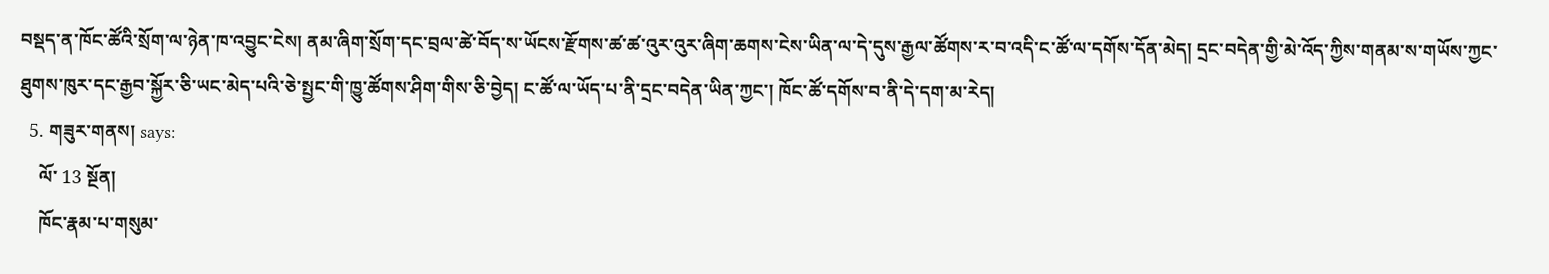བསྡད་ན་ཁོང་ཚོའི་སྲོག་ལ་ཉེན་ཁ་འབྱུང་ངེས། ནམ་ཞིག་སྲོག་དང་བྲལ་ཚེ་བོད་ས་ཡོངས་རྫོགས་ཚ་ཚ་འུར་འུར་ཞིག་ཆགས་ངེས་ཡིན་ལ་དེ་དུས་རྒྱལ་ཚོགས་ར་བ་འདི་ང་ཚོ་ལ་དགོས་དོན་མེད། དྲང་བདེན་གྱི་མེ་འོད་ཀྱིས་གནམ་ས་གཡོས་ཀྱང་ཐུགས་ཁུར་དང་རྒྱབ་སྐྱོར་ཅི་ཡང་མེད་པའི་ཅེ་སྤྱང་གི་ཁྱུ་ཚོགས་ཤིག་གིས་ཅི་བྱེད། ང་ཚོ་ལ་ཡོད་པ་ནི་དྲང་བདེན་ཡིན་ཀྱང་། ཁོང་ཚོ་དགོས་བ་ནི་དེ་དག་མ་རེད།
  5. གཟུར་གནས། says:
    ལོ་ 13 སྔོན།
    ཁོང་རྣམ་པ་གསུམ་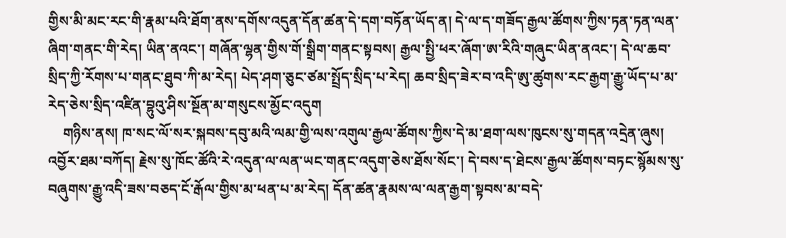གྱིས་མི་མང་རང་གི་རྣམ་པའི་ཐོག་ནས་དགོས་འདུན་དོན་ཚན་དེ་དག་བཏོན་ཡོད་ན། དེ་ལ་ད་གཟོད་རྒྱལ་ཚོགས་ཀྱིས་ཏན་ཏན་ལན་ཞིག་གནང་གི་རེད། ཡིན་ནའང་། གཞོན་ལྷན་གྱིས་གོ་སྒྲིག་གནང་སྟབས། རྒྱལ་སྤྱི་ཕར་ཞོག་ཨ་རིའི་གཞུང་ཡིན་ནའང་། དེ་ལ་ཆབ་སྲིད་ཀྱི་རོགས་པ་གནང་ཐུབ་ཀི་མ་རེད། པེད་ཤག་ཅུང་ཙམ་སྤྲོད་སྲིད་པ་རེད། ཆབ་སྲིད་ཟེར་བ་འདི་ཨུ་ཚུགས་རང་རྒྱག་རྒྱུ་ཡོད་པ་མ་རེད་ཅེས་སྲིད་འཛིན་བྷུའུ་ཤིས་སྔོན་མ་གསུངས་མྱོང་འདུག
    གཉིས་ནས། ཁ་སང་ལོ་སར་སྐབས་དབུ་མའི་ལམ་གྱི་ལས་འགུལ་རྒྱལ་ཚོགས་ཀྱིས་དེ་མ་ཐག་ལས་ཁུངས་སུ་གདན་འདྲེན་ཞུས། འབྱོར་ཐམ་བཀོད། རྗེས་སུ་ཁོང་ཚོའི་རེ་འདུན་ལ་ལན་ཡང་གནང་འདུག་ཅེས་ཐོས་སོང་། དེ་བས་ད་ཐེངས་རྒྱལ་ཚོགས་བཏང་སྙོམས་སུ་བཞུགས་རྒྱུ་འདི་ཟས་བཅད་ངོ་རྒོལ་གྱིས་མ་ཕན་པ་མ་རེད། དོན་ཚན་རྣམས་ལ་ལན་རྒྱག་སྟབས་མ་བདེ་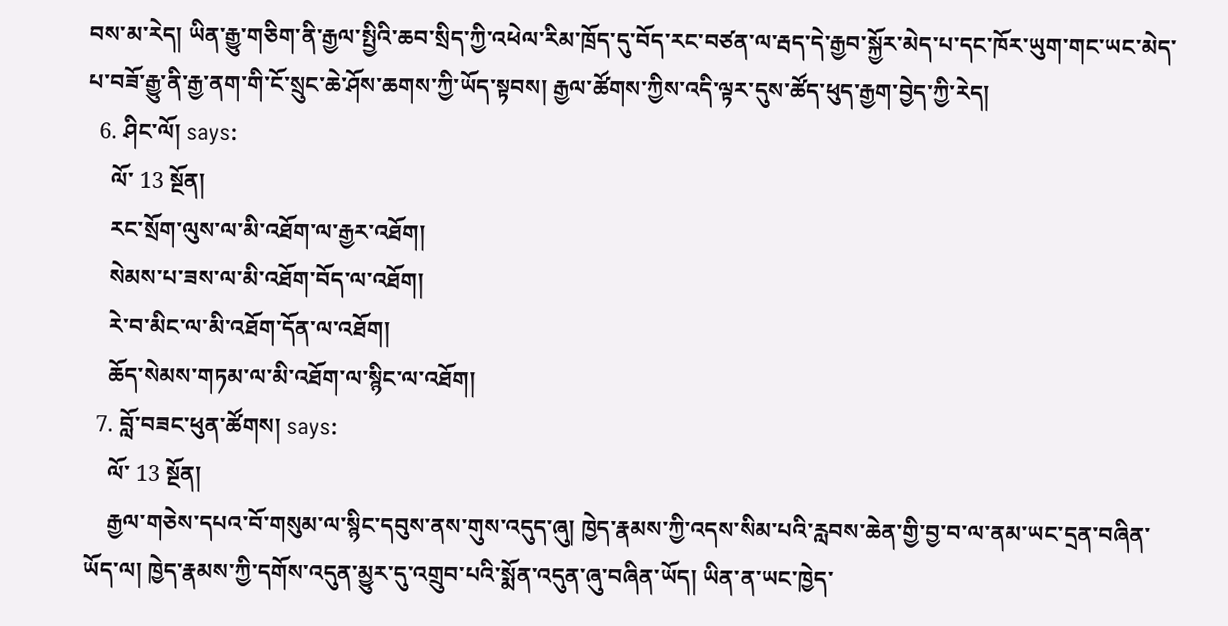བས་མ་རེད། ཡིན་རྒྱུ་གཅིག་ནི་རྒྱལ་སྤྱིའི་ཆབ་སྲིད་ཀྱི་འཕེལ་རིམ་ཁྲོད་དུ་བོད་རང་བཙན་ལ་རྦད་དེ་རྒྱབ་སྐྱོར་མེད་པ་དང་ཁོར་ཡུག་གང་ཡང་མེད་པ་བཟོ་རྒྱུ་ནི་རྒྱ་ནག་གི་ངོ་སྲུང་ཆེ་ཤོས་ཆགས་ཀྱི་ཡོད་སྟབས། རྒྱལ་ཚོགས་ཀྱིས་འདི་ལྟར་དུས་ཚོད་ཕུད་རྒྱག་བྱེད་ཀྱི་རེད།
  6. ཤིང་ལོ། says:
    ལོ་ 13 སྔོན།
    རང་སྲོག་ལུས་ལ་མི་འཐོག་ལ་རྒྱར་འཐོག།
    སེམས་པ་ཟས་ལ་མི་འཐོག་བོད་ལ་འཐོག།
    རེ་བ་མིང་ལ་མི་འཐོག་དོན་ལ་འཐོག།
    ཆོད་སེམས་གཏམ་ལ་མི་འཐོག་ལ་སྙིང་ལ་འཐོག།
  7. བློ་བཟང་ཕུན་ཚོགས། says:
    ལོ་ 13 སྔོན།
    རྒྱལ་གཅེས་དཔའ་བོ་གསུམ་ལ་སྙིང་དབུས་ནས་གུས་འདུད་ཞུ། ཁྱེད་རྣམས་ཀྱི་འདས་སིམ་པའི་རླབས་ཆེན་གྱི་བྱ་བ་ལ་ནམ་ཡང་དྲན་བཞིན་ཡོད་ལ། ཁྱེད་རྣམས་ཀྱི་དགོས་འདུན་མྱུར་དུ་འགྲུབ་པའི་སྨོན་འདུན་ཞུ་བཞིན་ཡོད། ཡིན་ན་ཡང་ཁྱེད་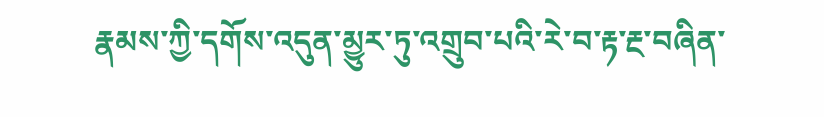རྣམས་ཀྱི་དགོས་འདུན་མྱུར་ཏུ་འགྲུབ་པའི་རེ་བ་རྟ་རྔ་བཞིན་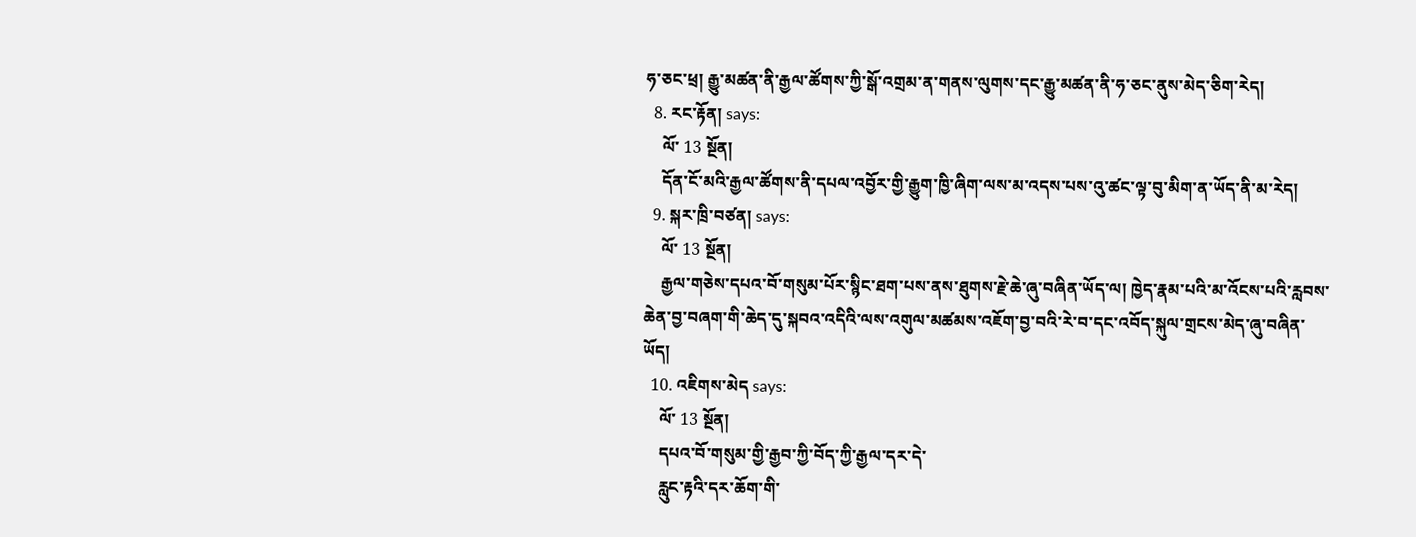ཧ་ཅང་ཕྲ། རྒྱུ་མཚན་ནི་རྒྱལ་ཚོགས་ཀྱི་སྒོ་འགྲམ་ན་གནས་ལུགས་དང་རྒྱུ་མཚན་ནི་ཧ་ཅང་ནུས་མེད་ཅིག་རེད།
  8. རང་རྟོན། says:
    ལོ་ 13 སྔོན།
    དོན་ངོ་མའི་རྒྱལ་ཚོགས་ནི་དཔལ་འབྱོར་གྱི་རྒྱུག་ཁྱི་ཞིག་ལས་མ་འདས་པས་འུ་ཚང་ལྟ་བུ་མིག་ན་ཡོད་ནི་མ་རེད།
  9. སྐར་ཁྲི་བཙན། says:
    ལོ་ 13 སྔོན།
    རྒྱལ་གཅེས་དཔའ་བོ་གསུམ་པོར་སྙིང་ཐག་པས་ནས་ཐུགས་རྗེ་ཆེ་ཞུ་བཞིན་ཡོད་ལ། ཁྱེད་རྣམ་པའི་མ་འོངས་པའི་རླབས་ཆེན་བྱ་བཞག་གི་ཆེད་དུ་སྐབའ་འདིའི་ལས་འགུལ་མཚམས་འཇོག་བྱ་བའི་རེ་བ་དང་འབོད་སྐུལ་གྲངས་མེད་ཞུ་བཞིན་ཡོད།
  10. འཇིགས་མེད says:
    ལོ་ 13 སྔོན།
    དཔའ་བོ་གསུམ་གྱི་རྒྱབ་ཀྱི་བོད་ཀྱི་རྒྱལ་དར་དེ་
    རླུང་རྟའི་དར་ཆོག་གི་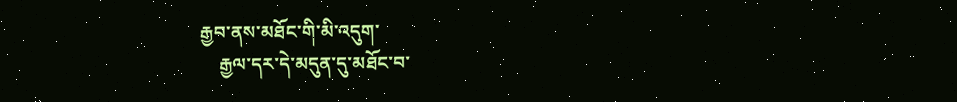རྒྱབ་ནས་མཐོང་གི་མི་འདུག་
    རྒྱལ་དར་དེ་མདུན་དུ་མཐོང་བ་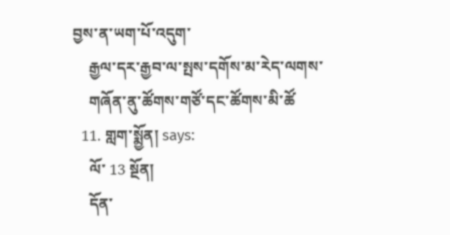བྱས་ན་ཡག་པོ་འདུག་
    རྒྱལ་དར་རྒྱབ་ལ་སྤས་དགོས་མ་རེད་ལགས་
    གཞོན་ནུ་ཚོགས་གཙོ་དང་ཚོགས་མི་ཚོ
  11. གླག་སྨྱོན། says:
    ལོ་ 13 སྔོན།
    དོན་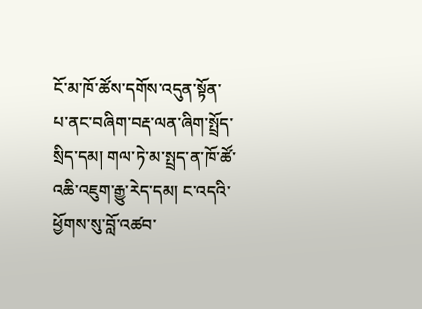ངོ་མ་ཁོ་ཚོས་དགོས་འདུན་སྟོན་པ་ནང་བཞིག་བརྡ་ལན་ཞིག་སྤྲོད་སྲིད་དམ། གལ་ཏེ་མ་སྤྲད་ན་ཁོ་ཚོ་འཆི་འཇུག་རྒྱུ་རེད་དམ། ང་འདའི་ཕྱོགས་སུ་བློ་འཚབ་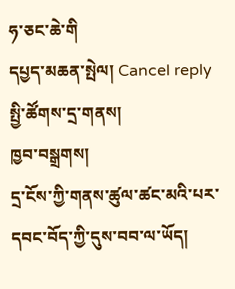ཧ་ཅང་ཆེ་གི
དཔྱད་མཆན་སྤེལ། Cancel reply
སྤྱི་ཚོགས་དྲ་གནས།
ཁྱབ་བསྒྲགས།
དྲ་ངོས་ཀྱི་གནས་ཚུལ་ཚང་མའི་པར་དབང་བོད་ཀྱི་དུས་བབ་ལ་ཡོད།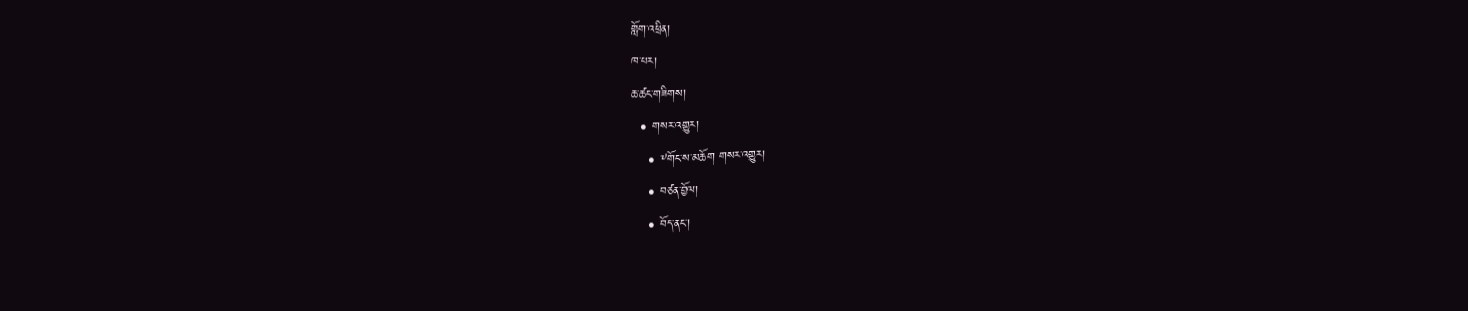གློག་འཕྲིན།
ཁ་པར།
ཆ་ཚང་གཟིགས།
  • གསར་འགྱུར།
    • ༸གོང་ས་མཆོག གསར་འགྱུར།
    • བཙན་བྱོལ།
    • བོད་ནང་།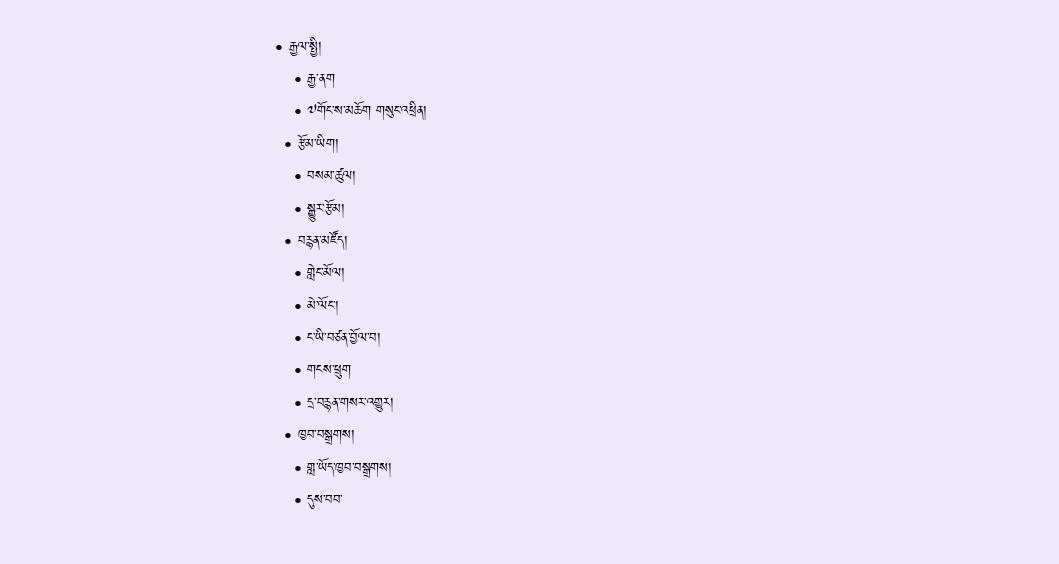• རྒྱལ་སྤྱི།
    • རྒྱ་ནག
    • ༧གོང་ས་མཆོག གསུང་འཕྲིན།
  • རྩོམ་ཡིག།
    • བསམ་ཚུལ།
    • སྒྱུར་རྩོམ།
  • བརྙན་མཛོད།
    • གླེང་མོལ།
    • མེ་ལོང་།
    • ང་ཡི་བཙན་བྱོལ་བ།
    • གངས་ཕྲུག
    • དྲ་བརྙན་གསར་འགྱུར།
  • ཁྱབ་བསྒྲགས།
    • གླ་ཡོད་ཁྱབ་བསྒྲགས།
    • དུས་བབ་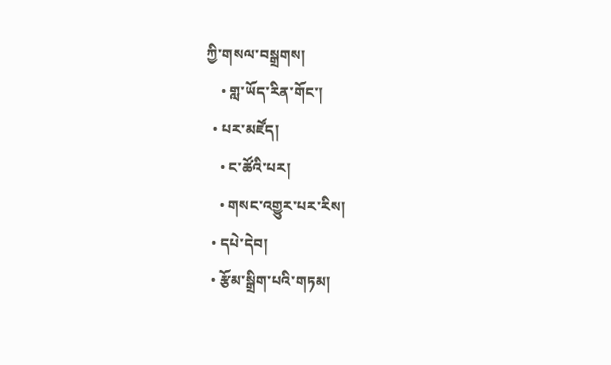ཀྱི་གསལ་བསྒྲགས།
    • གླ་ཡོད་རིན་གོང་།
  • པར་མཛོད།
    • ང་ཚོའི་པར།
    • གསང་འགྱུར་པར་རིས།
  • དཔེ་དེབ།
  • རྩོམ་སྒྲིག་པའི་གཏམ།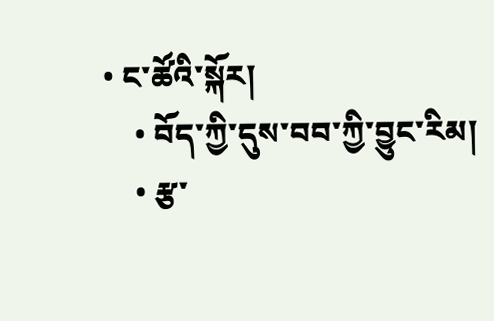• ང་ཚོའི་སྐོར།
    • བོད་ཀྱི་དུས་བབ་ཀྱི་བྱུང་རིམ།
    • རྩ་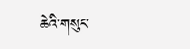ཆེའི་གསུང་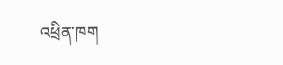འཕྲིན་ཁག